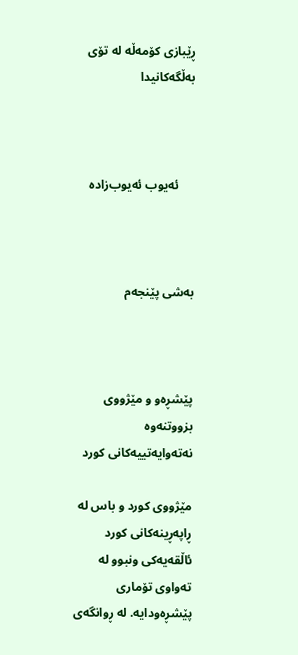ڕێبازی کۆمه‌ڵه‌ له‌ تۆی به‌ڵگه‌کانیدا



     ئه‌یوب ئه‌یوب‌زاده‌



به‌شی پێنجه‌م



پێشڕه‌و و مێژووی بزووتنه‌وه نه‌ته‌وایه‌تییه‌كانی كورد

مێژووی كورد و باس له ڕاپه‌ڕینه‌كانی كورد ئاڵقه‌یه‌كی ونبوو له ته‌واوی تۆماری پێشڕه‌ودایه‌. له‌ ڕوانگه‌ی‌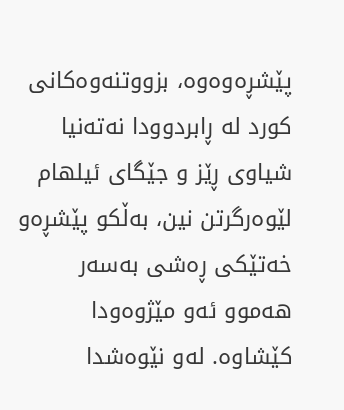پێشڕه‌وه‌وه، بزووتنه‌وه‌كانی‌ كورد له‌ ڕابردوودا نه‌ته‌نیا شیاوی‌ ڕێز و جێگای‌ ئیلهام لێوه‌رگرتن نین، به‌ڵكو پێشڕه‌و خه‌تێكی‌ ڕه‌شی به‌سه‌ر هه‌موو ئه‌و مێژوه‌ودا كێشاوه‌. له‌و نێوه‌شدا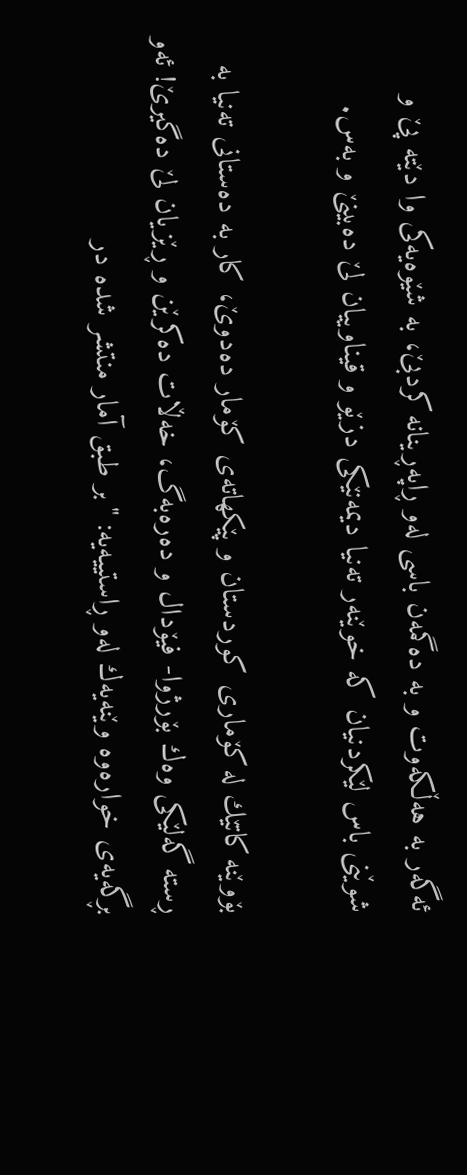ئه‌گه‌ر به‌ هه‌ڵكه‌وت و به‌ ده‌گمه‌ن باسی‌ له‌و ڕاپه‌ڕینانه‌ كردبێ‌، به‌ شێوه‌یه‌كی‌ وا دێته‌ پێ و شوێنی‌ باس لێكردنیان كه‌ خوێنه‌ر ته‌نیا دیمه‌نێكی دزێو و قیناوییان لێ‌ ‌ده‌بینێ‌ و به‌س.

بۆوێنه كاتێك‌ له‌ كۆماری كوردستان و پێكهاته‌ی‌ كۆمار‌ ده‌دوێ‌، کار به‌ ده‌ستانی ته‌نیا به‌ ڕ‌سته ‌گه‌لێكی‌ وه‌ك بۆرژوا- فیۆدال و ده‌ره‌به‌گ، خه‌ڵات ده‌كرێن و ڕێزیان لێ ده‌گیرێ! ئه‌و بڕگه‌یه‌ی‌ خواره‌وه‌ وێنه‌یه‌ك‌ له‌و ڕاستییه‌یه: "بر طبق آ‌مار منتشر شده‌ در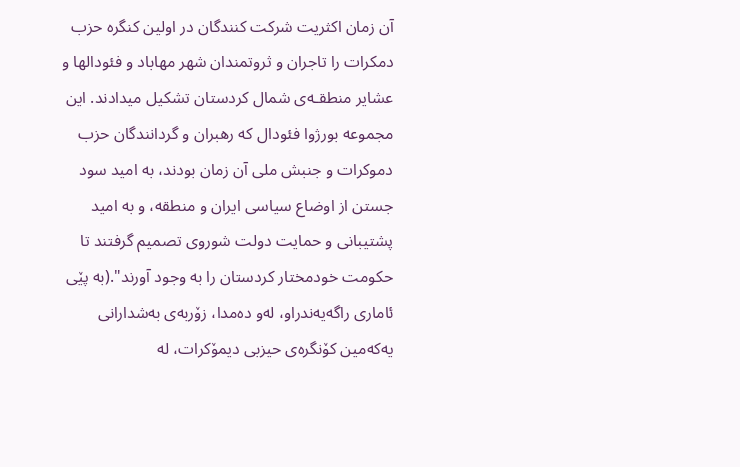آ‌‌ن زمان اكثریت شركت كنندگان در اولین كنگره‌ حزب دمكرات را تاجران و ثروتمندان شهر مهاباد و فئودالها و عشایر منطقـه‌ی‌ شمال كردستان تشكیل میدادند. این مجموعه‌ بورژوا فئودال كه‌ رهبران و گردانندگان حزب دموكرات و جنبش ملی‌ آ‌ن زمان بودند، به‌ امید سود جستن از اوضاع سیاسی ایران و منطقه‌، و به‌ امید پشتیبانی‌ و حمایت دولت شوروی‌ تصمیم گرفتند تا حكومت خودمختار كردستان را به‌ وجود آ‌ورند".(به‌ پێی ئاماری راگه‌یه‌ندراو، له‌و ده‌مدا، زۆربه‌ی به‌شدارانی یه‌که‌مین کۆنگره‌ی حیزبی دیمۆکرات، له‌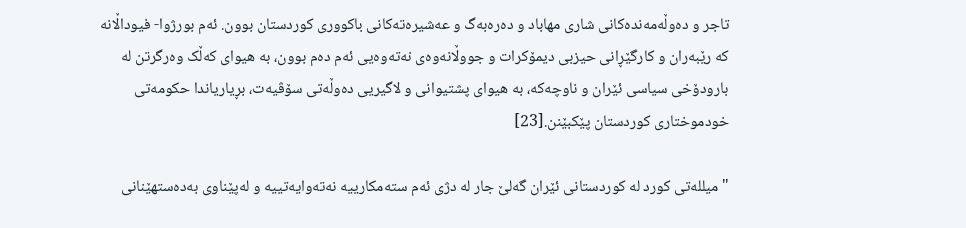تاجر و ده‌وڵه‌مه‌نده‌کانی شاری مهاباد و ده‌ره‌به‌گ و عه‌شیره‌ته‌کانی باکووری کوردستان بوون. ئه‌م بورژوا- فیوداڵانه‌ که‌ رێبه‌ران و کارگێڕانی حیزبی دیمۆکرات و جووڵانه‌وه‌ی نه‌ته‌وه‌یی ئه‌م ده‌م بوون، به‌ هیوای که‌ڵک وه‌رگرتن له‌ بارودۆخی سیاسی ئێران و ناوچه‌که‌، به‌ هیوای پشتیوانی و لاگیریی ده‌وڵه‌تی سۆڤیه‌ت، بڕیاریاندا حکومه‌تی خودموختاری کوردستان پێکبێنن.[23]

"میلله‌تی‌ كورد له‌ كوردستانی‌ ئێران گه‌لێ‌ جار له‌ دژی‌ ئه‌م سته‌مكارییه‌ نه‌ته‌وایه‌تییه‌ و له‌پێناوی‌ به‌ده‌ستهێنانی‌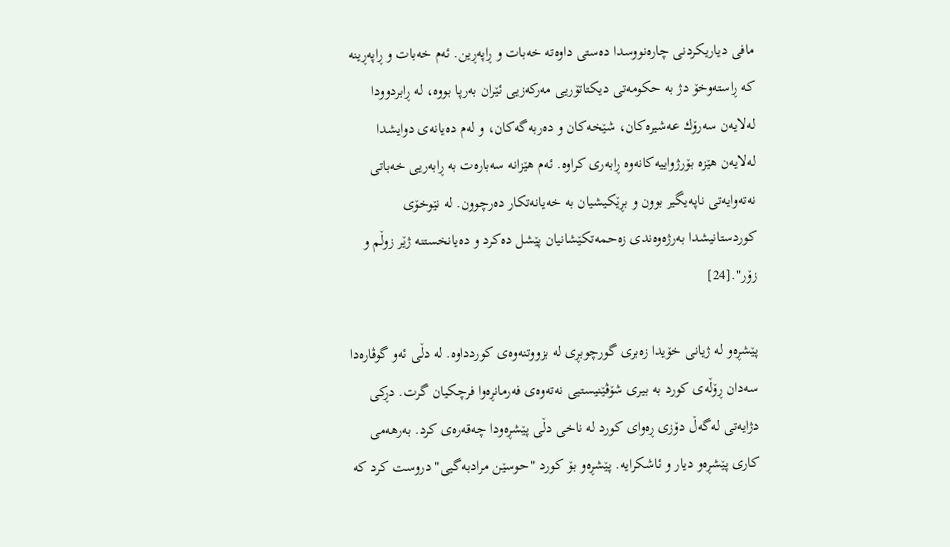مافی‌ دیاریكردنی‌ چاره‌نووسدا ده‌ستی‌ داوه‌ته‌ خه‌بات و ڕاپه‌ڕین. ئه‌م خه‌بات و ڕاپه‌ڕینه‌ كه‌ ڕاسته‌وخۆ دژ به‌ حكومه‌تی‌ دیكتاتۆریی‌ مه‌ركه‌زیی‌ ئێران به‌رپا بووه‌، له‌ ڕابردوودا له‌لایه‌ن سه‌رۆك عه‌شیره‌كان، شێخه‌كان و ده‌ربه‌گه‌كان، و له‌م ده‌یانه‌ی‌ دوایشدا له‌لایه‌ن هێزه‌ بۆرژواییه‌كانه‌وه‌ ڕابه‌ری‌ كراوه‌. ئه‌م هێزانه‌ سه‌باره‌ت به‌ ڕابه‌ریی‌ خه‌باتی‌ نه‌ته‌وایه‌تی‌ ناپه‌یگیر بوون و بڕێكیشیان به‌ خه‌یانه‌تكار ده‌رچوون. له‌ نێوخۆی‌ كوردستانیشدا به‌رژه‌وه‌ندی‌ زه‌حمه‌تكێشانیان پێشل ده‌كرد و ده‌یانخستنه‌ ژێر زوڵم و زۆر".[24]

پێشڕه‌و له‌ ژیانی‌ خۆیدا زه‌بری‌ گورچوبڕی‌ له‌ بزووتنه‌وه‌ی‌ كوردداوه‌. له‌ دڵی‌ ئه‌و گوڤاره‌دا سه‌دان ڕۆڵه‌ی‌ كورد به‌ بیری‌ شۆڤێنیستیی‌ نه‌ته‌وه‌ی‌ فه‌رمانڕه‌وا فرچكیان‌ گرت. دڕكی‌ دژایه‌تی‌ له‌گه‌ڵ دۆزی‌ ڕه‌وای‌ كورد له‌ ناخی‌ دڵی‌ پێشڕه‌ودا چه‌قه‌ره‌ی كرد. به‌رهه‌می‌ كاری‌ پێشڕه‌و دیار و ئاشكرایه‌. پێشڕه‌و بۆ كورد "حوسێن مرادبه‌گیی" دروست كرد كه‌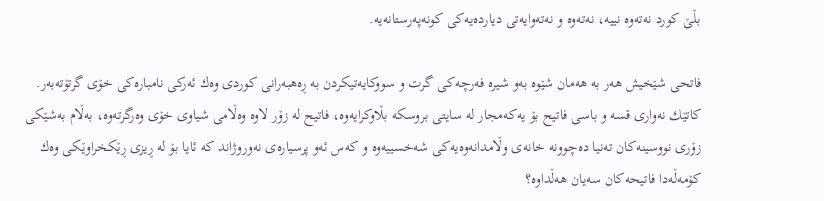بڵێ‌ كورد نه‌ته‌وه‌ نییه‌، نه‌ته‌وه‌ و نه‌ته‌وایه‌تی‌ دیارده‌یه‌كی‌ كونه‌په‌ر‌ستانه‌یه‌.

فاتحی‌ شێخیش هه‌ر به هه‌مان شێوه به‌و شیره فه‌رچه‌كی‌ گرت و سووكایه‌تیكردن به‌ ڕه‌هبه‌رانی‌ كورد‌ی وه‌ك‌ ئه‌ركی نامباره‌كی‌ خۆی گرتۆته‌به‌ر‌. كاتێك‌ نه‌واری قسه ‌و باسی فاتیح بۆ یه‌كه‌مجار له‌ سایتی‌ بروسكه‌ بڵاوكرایه‌وه‌، فاتیح له‌ زۆر لاوه‌ وه‌ڵامی‌ شیاوی‌ خۆی‌ وه‌رگرته‌وه‌، به‌ڵام به‌شێكی‌ زۆری‌ نووسینه‌كان ته‌نیا ده‌چوونه‌ خانه‌ی وڵامدانه‌وه‌یه‌كی‌ شه‌خسییه‌وه و كه‌س ئه‌و پرسیاره‌ی‌ نه‌وروژاند كه ئایا بۆ له‌ ڕیزی‌ ڕێكخراوێكی‌ وه‌ك كۆمه‌ڵه‌دا فاتیحه‌كان سه‌یان هه‌ڵداوه‌؟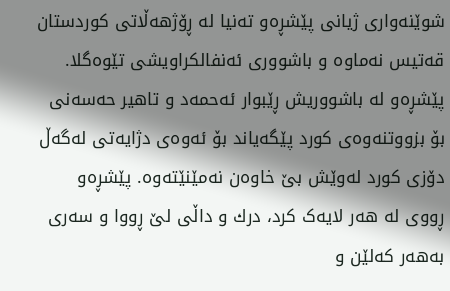شوێنه‌واری‌ ژیانی‌ پێشڕه‌و ته‌نیا له‌ ڕۆژهه‌ڵاتی‌ كوردستان قه‌تیس نه‌ماوه‌ و باشووری‌ ئه‌نفالكراویشی‌ تێوه‌گلا. پێشڕ‌ه‌و له‌ باشووریش ڕێبوار ئه‌حمه‌د و تاهیر حه‌سه‌نی‌ بۆ بزووتنه‌وه‌ی‌ كورد پێگه‌یاند بۆ ئه‌وه‌ی‌ دژایه‌تی‌ له‌گه‌ڵ دۆزی‌ كورد له‌وێش بێ‌ خاوه‌ن نه‌‌مێنێته‌وه‌. پێشڕه‌و ڕووی له‌ هه‌ر لایه‌ک كرد، درك و داڵی‌ لێ ڕووا و سه‌ری به‌هه‌ر كه‌لێن و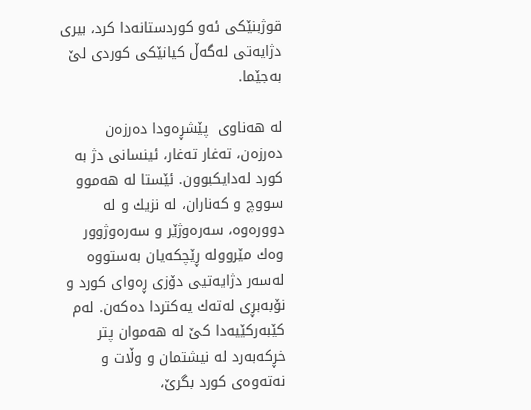قوژبنێكی‌ ئه‌و كوردستانه‌دا كرد، بیری‌ دژایه‌تی‌ له‌گه‌ڵ كیانێكی‌ كوردی‌ لێ به‌جێما.

له‌ هه‌ناوی  پێشڕه‌ودا ده‌رزه‌ن ده‌رزه‌ن، ته‌غار ته‌غار، ئینسانی‌ دژ به‌ كورد له‌دایكبوون. ئێستا له‌ هه‌موو سووچ و كه‌ناران، له‌ نزیك و له‌ دووره‌وه‌، سه‌ره‌وژێر و سه‌ره‌وژوور وه‌ك مێرووله ڕێچكه‌‌یان به‌ستووه‌ له‌سه‌ر دژایه‌تیی دۆزی‌ ڕه‌وای‌ كورد و نۆ‌به‌بڕی له‌ته‌ك یه‌كتردا ده‌كه‌ن. له‌م كێبه‌ركێیه‌دا كێ له‌ هه‌موان پتر خڕكه‌به‌رد له نیشتمان و وڵات و نه‌ته‌وه‌ی‌ كورد بگرێ،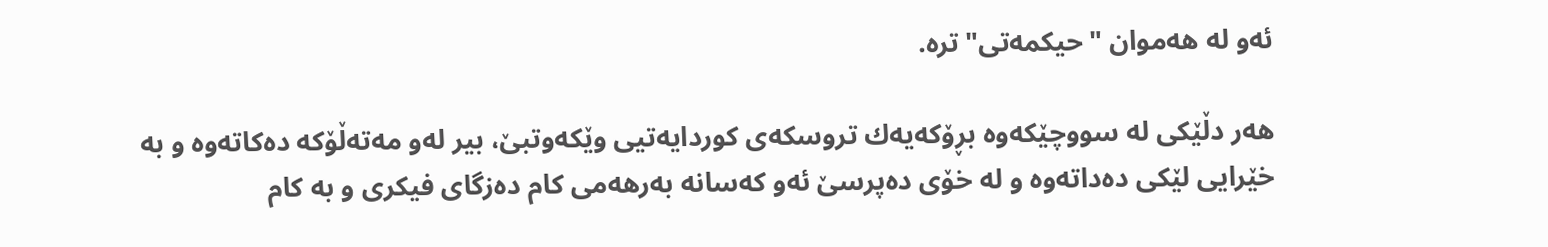ئه‌و له هه‌موان "حیكمه‌تی‌"تره‌.

هه‌ر دڵێكی‌ له‌ سووچێكه‌وه‌ بڕۆکه‌یه‌ك تروسكه‌ی‌ كوردایه‌تیی‌ وێكه‌وتبێ‌، بیر له‌و مه‌ته‌ڵۆكه‌ ده‌كاته‌وه‌ و به‌ خێرایی‌ لێكی‌ ده‌داته‌وه‌ و له‌ خۆ‌ی ده‌پرسێ‌ ئه‌و كه‌سانه‌ به‌رهه‌می‌ كام ده‌زگای‌ فیكری‌ و به‌ كام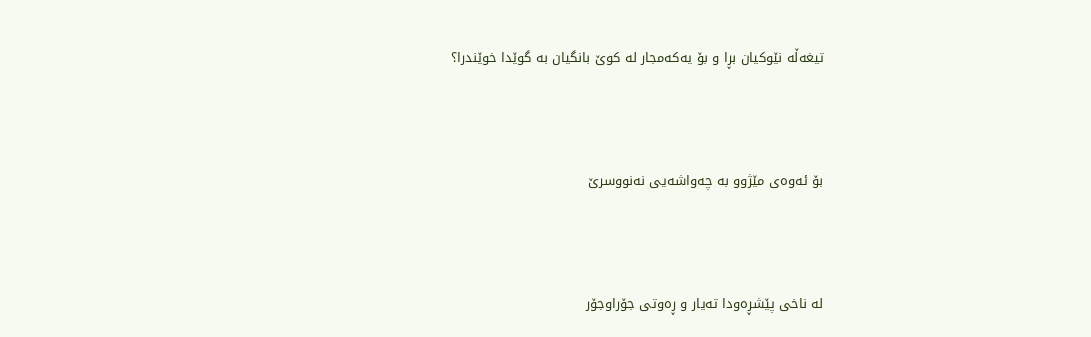تیغه‌ڵه‌ نێوكیان بڕا و بۆ یه‌كه‌مجار له‌ كوێ‌ بانگیان به‌ گوێدا خوێندرا؟



بۆ ئه‌وه‌ی‌ مێژوو به‌ چه‌واشه‌یی‌ نه‌نووسرێ



له‌ ناخی‌ پێشڕه‌ودا ته‌یار و ڕه‌وتی‌ جۆراوجۆر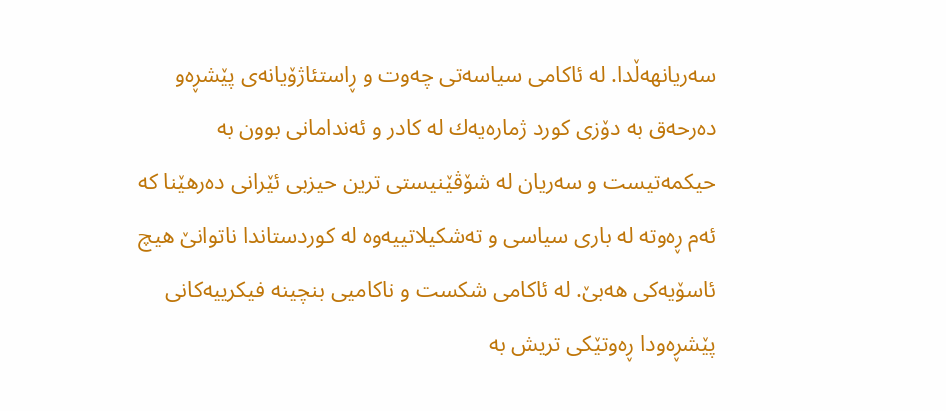سه‌ریانهه‌ڵدا. له‌ ئاكامی‌ سیاسه‌تی‌ چه‌وت و ڕاستئاژۆیانه‌ی‌ پێشڕ‌ه‌و ده‌رحه‌ق به‌ دۆزی‌ كورد ژماره‌یه‌ك له‌ كادر و ئه‌ندامانی‌ بوون به‌ حیكمه‌تیست و سه‌ریان له‌ شۆڤێنیستی‌ ترین حیزبی‌ ئێرانی ده‌رهێنا كه ئه‌م ڕه‌وته له‌ باری‌ سیاسی و ته‌شكیلاتییه‌وه‌ له‌ كوردستاندا ناتوانێ‌ هیچ ئاسۆیه‌كی‌ هه‌بێ‌. له‌ ئاكامی‌ شكست و ناكامیی‌ بنچینه‌‌ فیكرییه‌کانی‌ پێشڕه‌ودا ڕه‌وتێكی‌ تریش به‌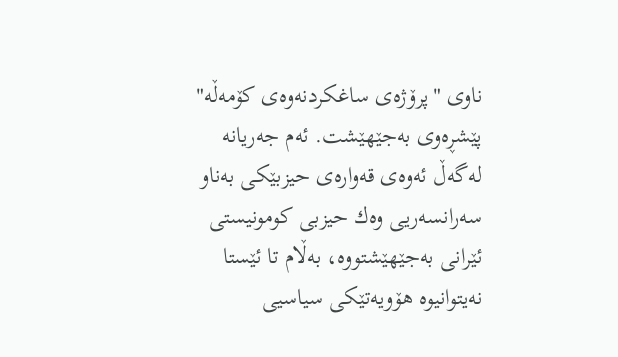ناوی ‌"پرۆژه‌ی‌ ساغكردنه‌وه‌ی‌ كۆمه‌ڵه‌" پێشڕه‌وی‌ به‌جێهێشت. ئه‌م جه‌ریانه‌ له‌گه‌ڵ ئه‌وه‌ی‌ قه‌واره‌ی حیزبێكی به‌ناو سه‌رانسه‌ریی وه‌ك حیزبی كومونیستی ئێرانی به‌جێهێشتووه، به‌ڵام تا ئێستا نه‌یتوانیوه هۆویه‌تێكی سیاسیی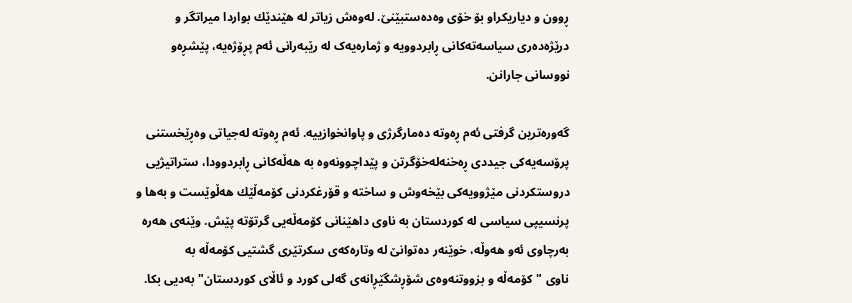ڕوون و دیاریكراو بۆ خۆی وه‌ده‌ستبێنێ. له‌وه‌ش زیاتر له‌ هێندێك بوار‌دا میراتگر و درێژه‌ده‌ری‌ سیاسه‌ته‌كانی‌ ڕابردوویه‌ و ژماره‌یه‌ک له‌ رێبه‌رانی ئه‌م پڕۆژه‌یه‌، پێشڕه‌و نووسانی جارانن.

گه‌وره‌ترین گرفتی ئه‌م ڕه‌وته‌ ده‌مارگرژی‌ و پاوانخوازییه‌. ئه‌م ڕه‌وته له‌جیاتی وه‌ڕێخستنی پرۆسه‌یه‌كی جیددی ڕه‌خنه‌له‌خۆگرتن و پێداچوونه‌وه به هه‌ڵه‌كانی ڕابردوودا، ستراتیژیی دروستكردنی‌ مێژوویه‌كی‌ بێخه‌وش و ساخته و قۆرغكردنی‌ كۆمه‌ڵێك هه‌ڵوێست و به‌ها و پرنسیپی‌ سیاسی له‌ كوردستان به‌ ناوی‌ داهێنانی‌ كۆمه‌ڵه‌یی گرتۆته پێش. وێنه‌ی‌ هه‌ره‌ به‌رچاوی‌ ئه‌و هه‌وڵه،‌ خوێنه‌ر‌ ده‌توانێ‌ له‌ وتاره‌كه‌ی‌ سكرتێری‌ گشتیی‌ كۆمه‌ڵه‌ به‌ ناوی ‌"كۆمه‌ڵه‌ و بزووتنه‌وه‌ی‌ شۆڕشگێڕانه‌ی‌ گه‌لی‌ كورد و ئاڵای‌ كوردستان" به‌دیی بكا.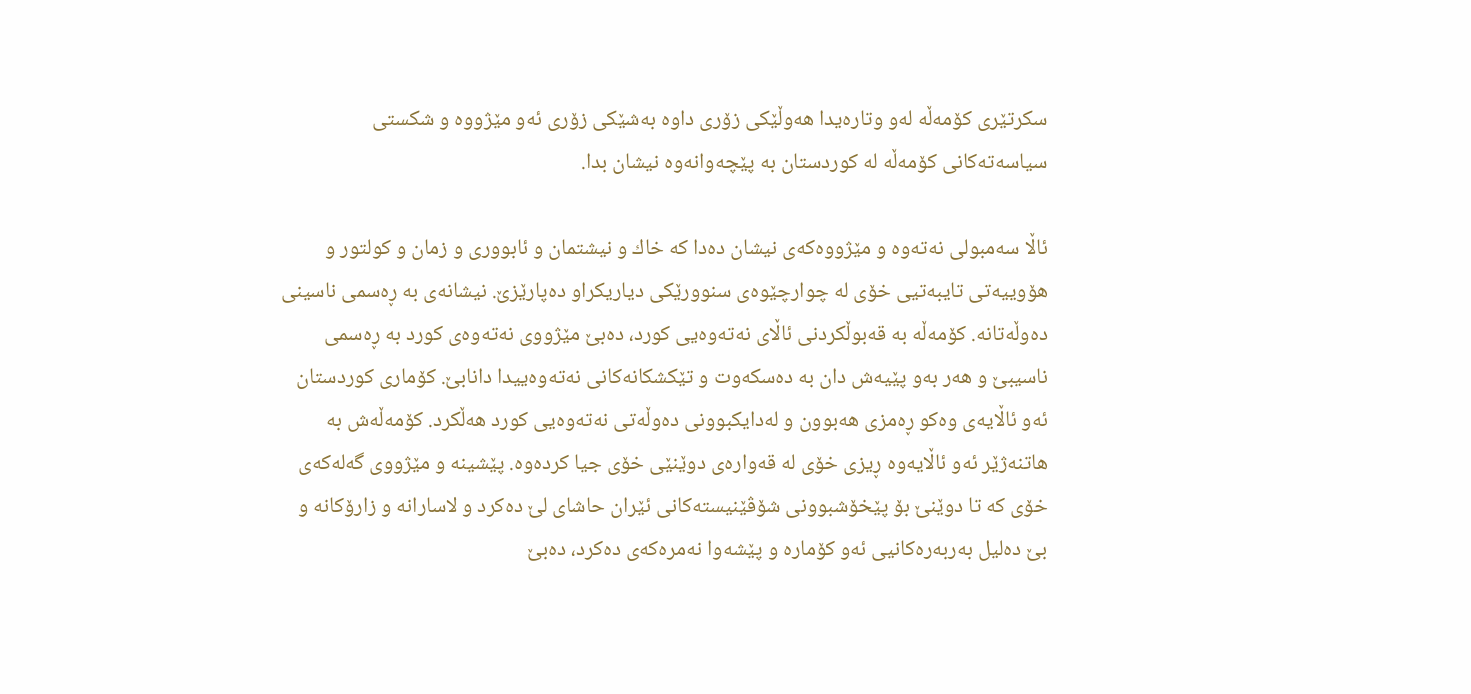سكرتێری‌ كۆمه‌ڵه‌ له‌و وتاره‌یدا هه‌وڵێكی‌ زۆری‌ داوه‌ به‌شێكی‌ زۆری‌ ئه‌و مێژووه‌ و شكستی‌ سیاسه‌ته‌كانی‌ كۆمه‌ڵه‌ له‌ كوردستان به‌ پێچه‌وانه‌وه‌‌ نیشان بدا.

ئاڵا سه‌مبولی‌ نه‌ته‌وه‌ و مێژووه‌كه‌ی‌ نیشان ده‌دا كه‌ خاك و نیشتمان و ئابووری‌ و زمان و كولتور و هۆوییه‌تی‌ تایبه‌تیی‌ خۆی‌ له‌ چوارچێوه‌ی‌ سنوورێكی‌ دیاریكراو ده‌پارێزێ‌. نیشانه‌ی‌ به‌ ڕه‌سمی‌ ناسینی ده‌وڵه‌تانه. كۆمه‌ڵه‌ به‌ قه‌بوڵكردنی‌ ئاڵای‌ نه‌ته‌وه‌یی‌ كورد، ده‌بێ‌ مێژووی‌ نه‌ته‌وه‌ی‌ كورد به‌ ڕه‌سمی ناسیبێ‌ و هه‌ر به‌و پێیه‌ش دان به‌ ده‌سكه‌وت و تێكشكانه‌كانی‌ نه‌ته‌وه‌ییدا دانابێ‌. كۆماری‌ كوردستان ئه‌و ئاڵایه‌ی‌ وه‌كو ڕه‌مزی‌ هه‌بوون و له‌دایكبوونی‌ ده‌وڵه‌تی‌ نه‌ته‌وه‌یی‌ كورد هه‌ڵكرد. كۆمه‌ڵه‌ش به‌ هاتنه‌ژێر‌ ئه‌و ئاڵایه‌وه‌ ڕیزی‌ خۆی‌ له‌ قه‌واره‌ی‌ دوێنێی‌ خۆی‌ جیا كرده‌وه‌. پێشینه‌ و مێژووی‌ گه‌له‌كه‌ی‌ خۆی‌ كه‌ تا دوێنێ‌ بۆ پێخۆشبوونی‌ شۆڤێنیسته‌كانی‌ ئێران حاشای‌ لێ ده‌كرد و لاسارانه‌ و زارۆكانه‌ و بێ‌ ده‌لیل به‌ربه‌ره‌كانیی‌ ئه‌و كۆماره‌ و پێشه‌وا نه‌مره‌كه‌ی‌ ده‌كرد، ده‌بێ‌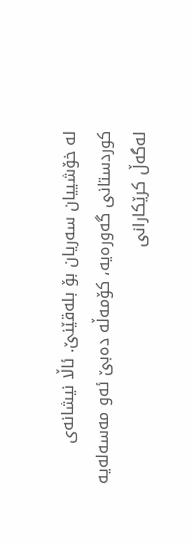له‌ خۆشییان سه‌ریان بۆ بله‌قێنێ‌. ئاڵا نیشانه‌ی‌ كوردستانی‌ گه‌وره‌یه‌، كۆمه‌ڵه‌ ده‌بێ‌ ئه‌و مه‌سه‌له‌یه‌ له‌گه‌ڵ كرێكارانی‌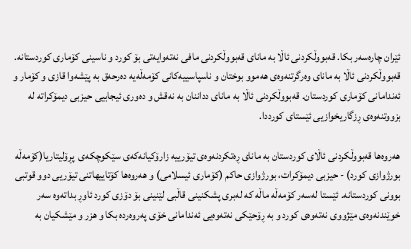ئێران چاره‌سه‌ر بكا. قه‌بووڵكردنی‌ ئاڵا به‌ مانای‌ قه‌بووڵكردنی‌ مافی‌ نه‌ته‌وایه‌تی‌ بۆ كورد و ناسینی‌ كۆماری‌ كوردستانه‌. قه‌بووڵكردنی‌ ئاڵا به‌ مانای‌ وه‌رگرتنه‌وه‌ی‌ هه‌موو بوختان و ناسپاسییه‌كانی‌ كۆمه‌ڵه‌یه‌ ده‌رحه‌ق به‌ پێشه‌وا قازی‌ و كۆمار و ئه‌ندامانی‌ كۆماری‌ كوردستان. قه‌بووڵكردنی‌ ئاڵا به‌ مانای‌ دداننان به‌ نه‌قش و ده‌وری‌ ئیجابیی حیزبی‌ دیمۆكراته‌ له‌ بزووتنه‌وه‌ی‌ ڕزگاریخوازیی‌ ئێستای‌ كورددا.

هه‌روه‌ها قه‌بووڵكردنی‌ ئاڵای‌ كوردستان به‌ مانای ڕه‌تكردنه‌وه‌ی‌ تیۆرییه زارۆكیانه‌كه‌ی سێكوچكه‌‌ی  پڕۆلیتاریا(کۆمه‌ڵه‌ بورژوازی کورد) - حیزبی دیمۆكرات، بورژوازی حاکم (كۆماری‌ ئیسلامی) و هه‌روه‌ها كۆتاییهاتنی تیۆریی دوو قوتبی بوونی كوردستانه. ئێستا له‌سه‌ر كۆمه‌ڵه‌ ما‌ڵه كه‌ له‌‌بری‌ پشكنینی‌ قاڵبی‌ لێنینی‌ بۆ دۆزی‌ كورد ئاوڕ بداته‌وه‌ سه‌ر خوێندنه‌وه‌ی‌ مێژووی‌ نه‌ته‌وه‌‌ی كورد و به‌ ڕۆحێكی‌ نه‌ته‌وه‌یی‌ ئه‌ندامانی‌ خۆی په‌روه‌رده‌ بكا و هزر و مێشكیان به‌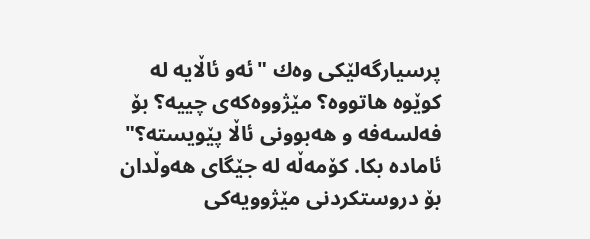پرسیارگه‌لێكی‌ وه‌ك "ئه‌و ئاڵایه‌ له‌ كوێوه‌ هاتووه؟‌ مێژووه‌كه‌ی‌ چییه‌؟ بۆ فه‌لسه‌فه‌ و هه‌بوونی‌ ئاڵا پێویسته؟" ئاماده بكا. كۆمه‌ڵه له‌ جێگای‌ هه‌وڵدان بۆ دروستكردنی‌ مێژوویه‌كی‌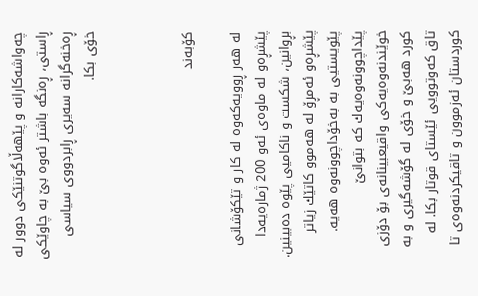چه‌واشه‌کارانه‌ و پێهه‌ڵاگوتنێكی‌ دوور له‌ ڕاستی‌، ڕه‌نگه‌ باشتر ئه‌وه‌ بێ‌ به چاوێكی‌ ڕه‌خنه‌گرانه‌ سه‌یری‌ ڕابردووی‌ سیاسی خۆی‌ بكا.



كۆبه‌ند

له هه‌ر ڕوویه‌كه‌وه له كار و تێكۆشانی پێشڕه‌و له ماوه‌ی ئه‌و 200 ژماره‌یه‌دا بڕوانین، شكست و ناكامیی پێوه‌ ده‌بینین. پێشڕ‌‌ه‌و ئه‌مڕۆ له هه‌موو كاتێك زیاتر پێویستیی به به‌خۆداچوونه‌وه‌ هه‌یه. پێداچوونه‌وه‌‌یه‌ك كه بتوانێ خوێندنه‌وه‌یه‌كی واقیعبینانه‌ی بۆ دۆزی كورد هه‌بێ و خۆی له گۆشه‌گیری و به تاق كه‌وتوویی ئێستای قوتار بكا. له كوردستان ئه‌زموون و تاقیكردنه‌وه‌ی تا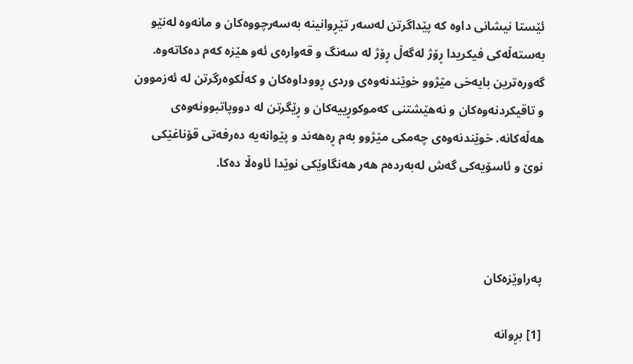ئێستا نیشانی داوه كه پێداگرتن له‌سه‌ر تێڕوانینه به‌سه‌رچووه‌كان و مانه‌وه له‌نێو به‌سته‌ڵه‌كی فیكریدا ڕۆژ له‌گه‌ڵ ڕۆژ له‌ سه‌نگ و قه‌واره‌ی ئه‌و هێزه كه‌م ده‌کاته‌وه. گه‌وره‌ترین بایه‌خی مێژوو خوێندنه‌وه‌ی وردی ڕووداوه‌كان و كه‌ڵكوه‌رگرتن له ئه‌زموون و تاقیكردنه‌وه‌كان و نه‌هێشتنی كه‌موكوڕییه‌كان و ڕێگرتن له دووپاتبوونه‌وه‌ی هه‌ڵه‌کانه. خوێندنه‌وه‌ی‌ چه‌مكی مێژوو به‌م ڕه‌هه‌ند و پێوانه‌یه ده‌رفه‌تی قۆناغێكی نوێ و ئاسۆیه‌كی گه‌ش له‌به‌رده‌م هه‌ر هه‌نگاوێكی نوێدا ئاوه‌ڵا ده‌كا.



په‌راوێزه‌كان

[1] بڕوانه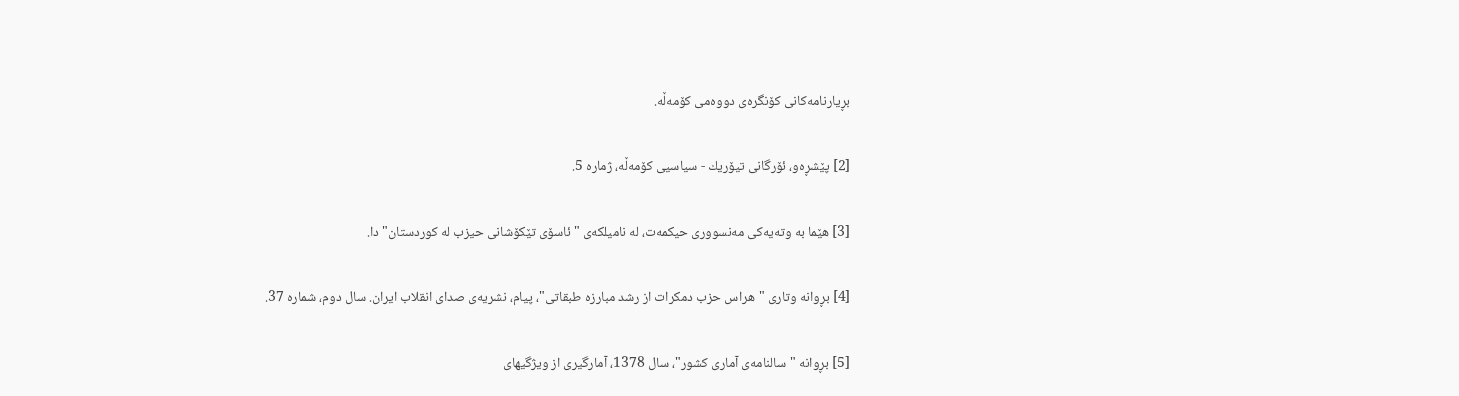بڕیارنامه‌كانی كۆنگره‌ی دووه‌می كۆمه‌ڵه.

[2] پێشڕه‌و، ئۆرگانی تیۆریك - سیاسیی كۆمه‌ڵه، ژماره 5.

[3] هێما به وته‌یه‌‌كی مه‌نسووری حیكمه‌ت، له نامیلكه‌ی "ئاسۆی تێكۆشانی حیزب له كوردستان"دا.

[4] بڕوانه‌ وتاری‌ "هراس حزب دمكرات از رشد مبارزه‌ طبقاتی"،‌ پیام، نشریه‌ی صدای‌ انقلاب ایران. سال دوم، شماره‌ 37.

[5] بڕوانه‌ "سالنامه‌ی آ‌ماری‌ كشور"، سال 1378، آمارگیری از ویژگیهای‌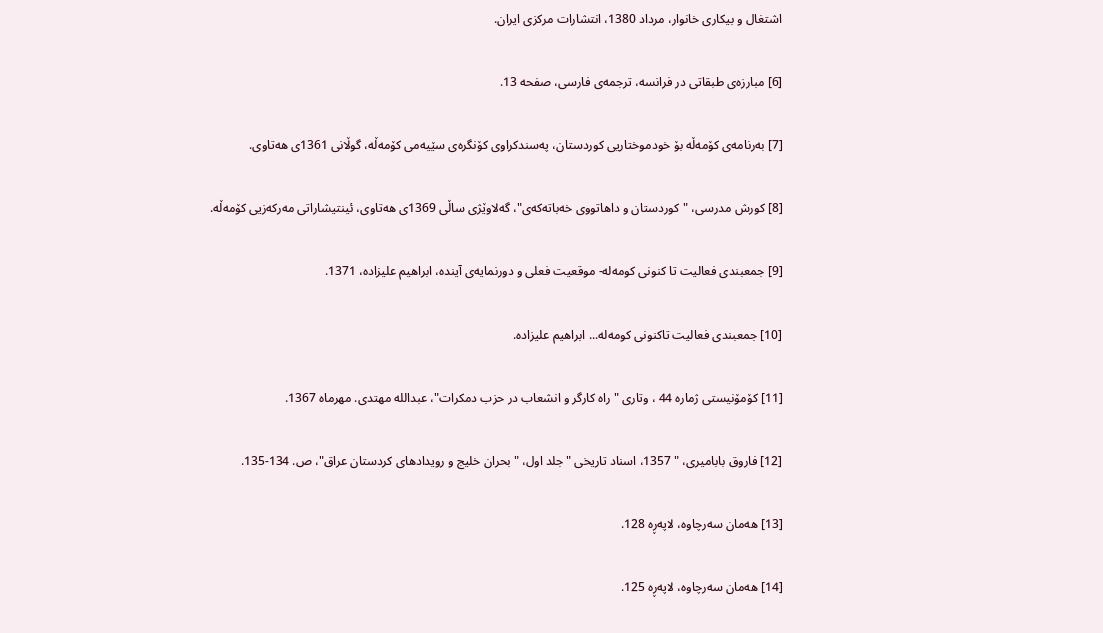اشتغال و بیكاری‌ خانوار، مرداد 1380، انتشارات مركزی‌ ایران.

[6] مبارزه‌ی طبقاتی در فرانسه، ترجمه‌ی فارسی، صفحه 13.

[7] به‌رنامه‌ی كۆمه‌ڵه بۆ خودموختاریی كوردستان، په‌سندكراوی كۆنگره‌ی سێیه‌می كۆمه‌ڵه، گوڵانی 1361ی هه‌تاوی.

[8] كورش مدرسی، "كوردستان و داهاتووی‌ خه‌باته‌‌كه‌ی"، گه‌لاوێژی‌ ساڵی‌ 1369ی هه‌تاوی‌، ئینتیشاراتی‌ مه‌ركه‌زیی‌ كۆمه‌ڵه‌.

[9] جمعبندی‌ فعالیت تا كنونی‌ كومه‌له‌- موقعیت فعلی‌ و دورنمایه‌‌ی آ‌ینده،‌ ابراهیم علیزاده‌، 1371.

[10] جمعبندی‌ فعالیت تاكنونی‌ كومه‌له‌... ابراهیم علیزاده‌.

[11] كۆمۆنیستی‌ ژماره‌ 44 ، وتاری‌ "راه‌ كارگر و انشعاب در حزب دمكرات"، عبدالله‌ مهتدی‌. مهرماه‌ 1367.

[12] فاروق بابامیری‌، " 1357، اسناد تاریخی "جلد‌ اول، "بحران خلیج و رویدادهای‌ كردستان عراق"، ص. 134-135.

[13] هه‌مان سه‌رچاوه، لاپه‌ڕه 128.

[14] هه‌مان سه‌رچاوه، لاپه‌ڕه 125.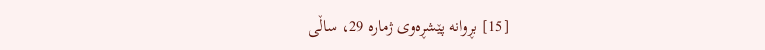[15] بڕوانه‌ پێشڕه‌وی‌ ژماره 29، ساڵی‌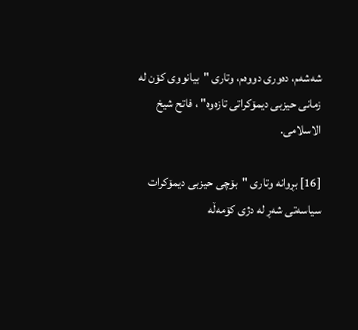شه‌شه‌م، ده‌وری‌ دووه‌م، وتاری‌ "بیانووی‌ كۆن له‌ زمانی‌ حیزبی‌ دیمۆكراتی‌ تازه‌وه" ، فاتح شیخ الاسلامی.

[16] بڕوانه‌ وتاری‌ "بۆچی‌ حیزبی‌ دیمۆكرات سیاسه‌تی‌ شه‌ڕ له‌ دژی‌ كۆمه‌ڵه‌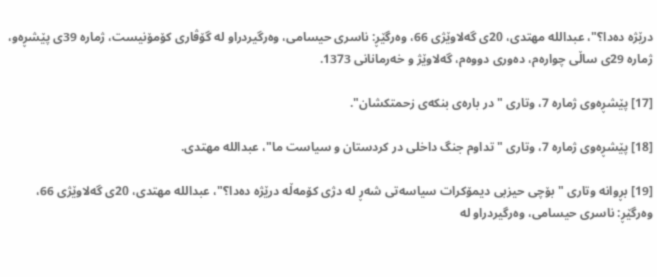درێژه‌ ده‌دا؟"، عبدالله‌ مهتدی‌، 20ی‌ گه‌لاوێژی‌ 66، وه‌رگێڕ: ناسری‌ حیسامی،‌ وه‌رگیردراو له‌ گۆڤاری‌ كۆمۆنیست، ژماره‌ 39ی پێشڕه‌و، ژماره‌ 29ی ساڵی‌ چواره‌م، ده‌وری‌ دووه‌م، گه‌لاوێژ و خه‌رمانانی‌ 1373.

[17] پێشڕه‌وی ژماره 7، وتاری "در باره‌ی بنكه‌ی زحمتكشان".

[18] پێشڕه‌وی ژماره 7، وتاری "تداوم جنگ داخلی در كردستان و سیاست ما"، عبدالله مهتدی.

[19] بڕوانه‌ وتاری "بۆچی‌ حیزبی‌ دیمۆكرات سیاسه‌تی‌ شه‌ڕ له‌ دژی‌ كۆمه‌ڵه‌ درێژه‌ ده‌دا؟"، عبدالله‌ مهتدی‌، 20ی‌ گه‌لاوێژی‌ 66، وه‌رگێڕ: ناسری‌ حیسامی،‌ وه‌رگیردراو له‌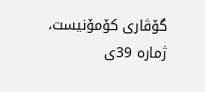گۆڤاری‌ كۆمۆنیست، ژماره‌ 39ی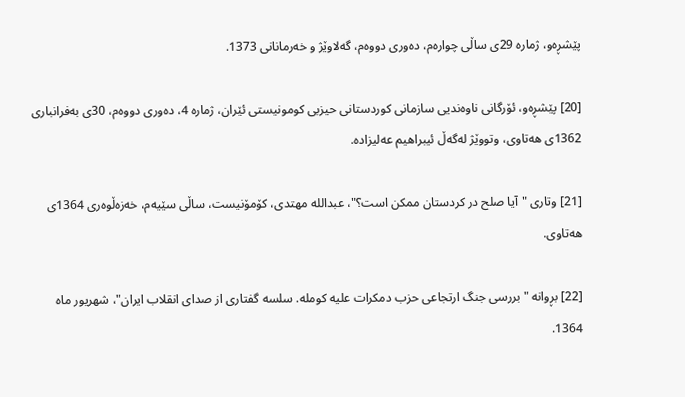پێشڕه‌و، ژماره‌ 29ی ساڵی‌ چواره‌م، ده‌وری‌ دووه‌م، گه‌لاوێژ و خه‌رمانانی‌ 1373.

[20] پێشڕه‌و، ئۆرگانی ناوه‌ندیی سازمانی كوردستانی حیزبی كومونیستی ئێران، ژماره 4، ده‌وری دووه‌م، 30ی به‌فرانباری 1362ی هه‌تاوی، وتووێژ له‌گه‌ڵ ئیبراهیم عه‌لیزاده.

[21] وتاری "آیا صلح در كردستان ممكن است؟"، عبدالله مهتدی، كۆمۆنیست، ساڵی سێیه‌م، خه‌زه‌ڵوه‌ری 1364ی هه‌تاوی.

[22] بڕوانه "بررسی جنگ ارتجاعی حزب دمكرات علیه كومله. سلسه‌ گفتاری از صدای انقلاب ایران"، شهریور ماه 1364.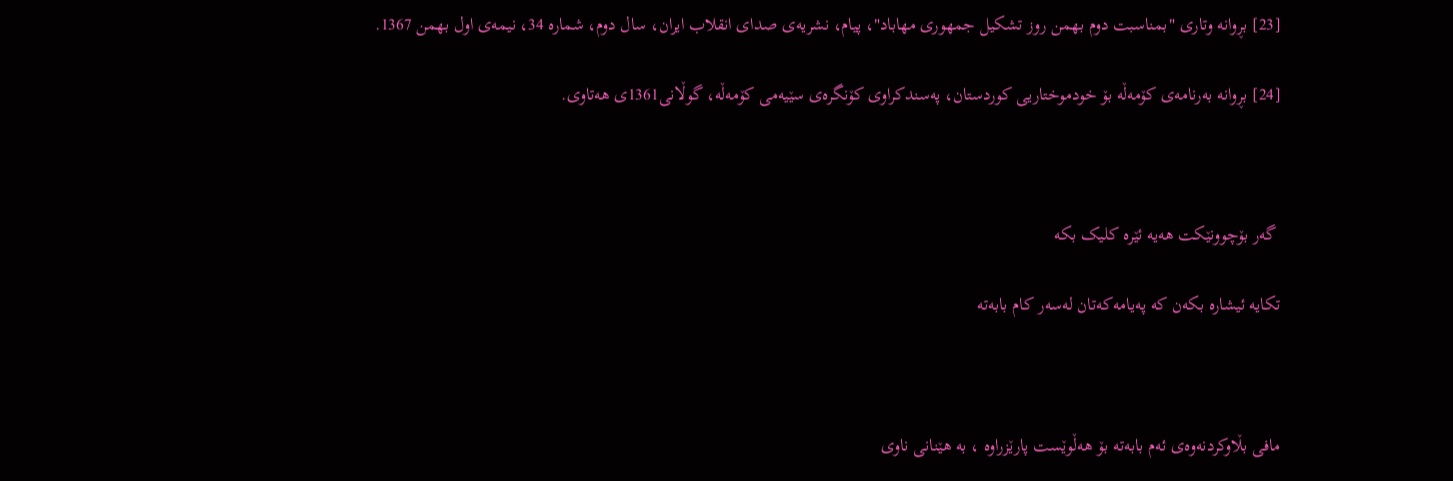[23] بڕوانه‌ وتاری ‌"بمناسبت دوم بهمن روز تشكیل جمهوری‌ مهاباد"، پیام، نشریه‌‌ی صدای‌ انقلاب ایران، سال دوم، شماره‌ 34، نیمه‌ی‌ اول بهمن 1367.

[24] بڕوانه‌ به‌رنامه‌ی‌ كۆمه‌ڵه‌ بۆ خودموختاریی‌ كوردستان، په‌سندكراوی‌ كۆنگره‌ی‌ سێیه‌می‌ كۆمه‌ڵه،‌ گوڵانی1361ی هه‌تاوی.



 گه‌ر بۆچوونێکت هه‌یه‌ ئێره‌ کلیک بکه

تکایه‌ ئیشاره‌ بکه‌ن که‌ په‌یامه‌که‌تان له‌سه‌ر کام بابه‌ته‌



مافی بڵاوکردنه‌وه‌ی ئه‌م بابه‌ته‌ بۆ هه‌ڵوێست پارێزراوه‌ ، به‌‌ هێنانی ناوی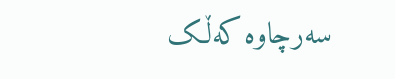سه‌رچاوه‌ که‌ڵک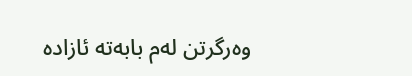وه‌رگرتن له‌م بابه‌ته‌ ئازاده‌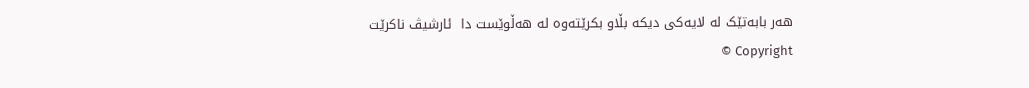هه‌ر بابه‌تێک له‌ لایه‌کی دیکه‌ بڵاو بکرێته‌وه‌ له هه‌ڵوێست دا  ئارشیڤ ناکرێت      Copyright ©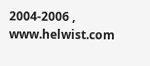2004-2006 , www.helwist.com